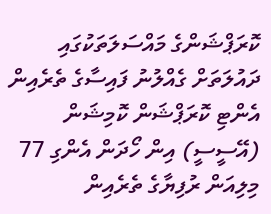ކޮރަޕްޝަންގެ މައްސަލަތަކުގައި ދައުލަތަށް ގެއްލުނު ފައިސާގެ ތެރެއިން އެންޓި ކޮރަޕްޝަން ކޮމިޝަން (އޭސީސީ) އިން ހޯދަން އެންގި 77 މިލިއަން ރުފިޔާގެ ތެރެއިން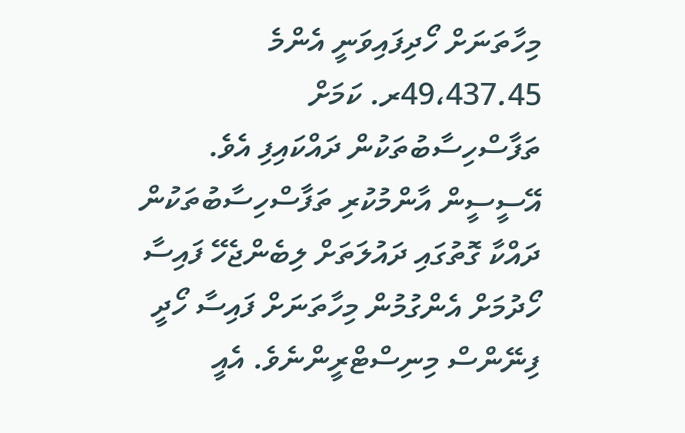މިހާތަނަށް ހޯދިފައިވަނީ އެންމެ 49،437.45ރ. ކަމަށް ތަފާސްހިސާބުތަކުން ދައްކައިފި އެވެ.
އޭސީސީން އާންމުކުރި ތަފާސްހިސާބުތަކުން ދައްކާ ގޮތުގައި ދައުލަތަށް ލިބެންޖެހޭ ފައިސާ ހޯދުމަށް އެންގުމުން މިހާތަނަށް ފައިސާ ހޯދީ ފިނޭންސް މިނިސްޓްރީންނެވެ. އެއީ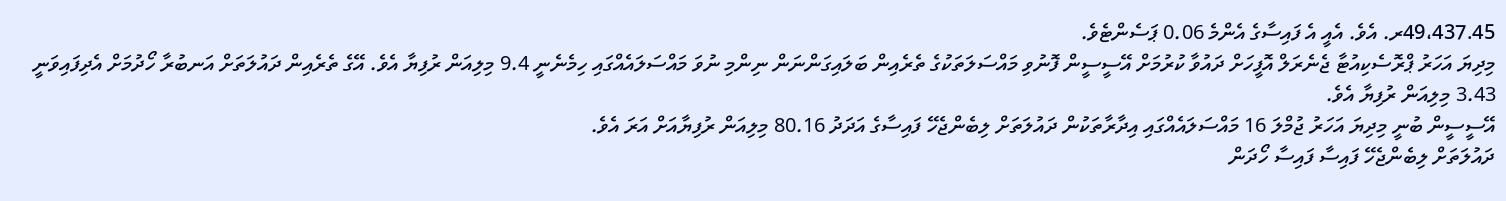49،437.45ރ. އެވެ. އެއީ އެ ފައިސާގެ އެންމެ 0.06 ޕަސެންޓެވެ.
މިދިޔަ އަހަރު ޕްރޮސެކިއުޓާ ޖެނެރަލް އޮފީހަށް ދައުވާ ކުރުމަށް އޭސީސީން ފޮނުވި މައްސަލަތަކުގެ ތެރެއިން ބަލައިގަންނަން ނިންމި ނުވަ މައްސަލައެއްގައި ހިމެނެނީ 9.4 މިލިއަން ރުފިޔާ އެވެ. އޭގެ ތެރެއިން ދައުލަތަށް އަނބުރާ ހޯދުމަށް އެދިފައިވަނީ 3.43 މިލިއަން ރުފިޔާ އެވެ.
އޭސީސީން ބުނީ މިދިޔަ އަހަރު ޖުމްލަ 16 މައްސަލައެއްގައި އިދާރާތަކުން ދައުލަތަށް ލިބެންޖެހޭ ފައިސާގެ އަދަދު 80.16 މިލިއަން ރުފިޔާއަށް އަރަ އެވެ.
ދައުލަތަށް ލިބެންޖެހޭ ފައިސާ ފައިސާ ހޯދަން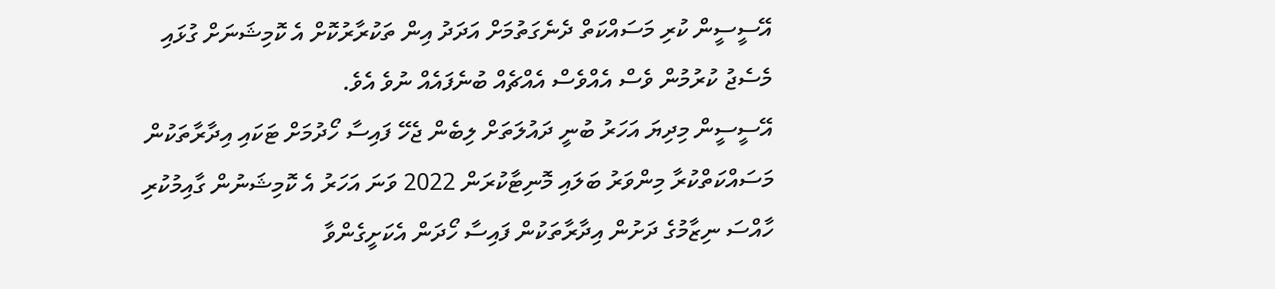އޭސީސީން ކުރި މަސައްކަތް ދެނެގަތުމަށް އަދަދު އިން ތަކުރާރުކޮށް އެ ކޮމިޝަނަށް ގުޅައި މެސެޖު ކުރުމުން ވެސް އެއްވެސް އެއްޗެއް ބުނެފައެއް ނުވެ އެވެ.
އޭސީސީން މިދިޔަ އަހަރު ބުނީ ދައުލަތަށް ލިބެން ޖެހޭ ފައިސާ ހޯދުމަށް ޓަކައި އިދާރާތަކުން މަސައްކަތްކުރާ މިންވަރު ބަލައި މޮނިޓާކުރަން 2022 ވަނަ އަހަރު އެ ކޮމިޝަނުން ގާއިމުކުރި ހާއްސަ ނިޒާމުގެ ދަށުން އިދާރާތަކުން ފައިސާ ހޯދަން އެކަށީގެންވާ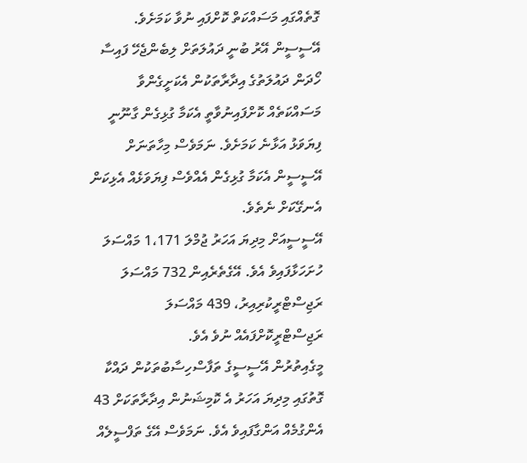ގޮތެއްގައި މަސައްކަތް ކޮށްފައި ނުވާ ކަމަށެވެ.
އޭސީސީން އޭރު ބުނީ ދައުލަތަށް ލިބެންޖެހޭ ފައިސާ ހޯދަން ދައުލަތުގެ އިދާރާތަކުން އެކަށީގެންވާ މަސައްކަތެއް ކޮށްފައިނުވާތީ އެކަމާ ގުޅިގެން ގާނޫނީ ފިޔަވަޅު އަޅާނެ ކަމަށެވެ. ނަމަވެސް މިހާތަނަށް އޭސީސީން އެކަމާ ގުޅިގެން އެއްވެސް ފިޔަވަޅެއް އެޅިކަން އެނގޭކަށް ނެތެވެ.
އޭސީސީއަށް މިދިޔަ އަހަރު ޖުމްލަ 1،171 މައްސަލަ ހުށަހަޅާފައިވެ އެވެ. އޭގެތެރެއިން 732 މައްސަލަ ރަޖިސްޓްރީކުރިއިރު، 439 މައްސަލަ ރަޖިސްޓްރީކޮށްފައެއް ނުވެ އެވެ.
މީގެއިތުރުން އޭސީސީގެ ތަފާސްހިސާބުތަކުން ދައްކާ ގޮތުގައި މިދިޔަ އަހަރު އެ ކޮމިޝަނުން އިދާރާތަކަށް 43 އެންގުމެއް އަންގާފައިވެ އެވެ. ނަމަވެސް އޭގެ ތަފްސީލެއް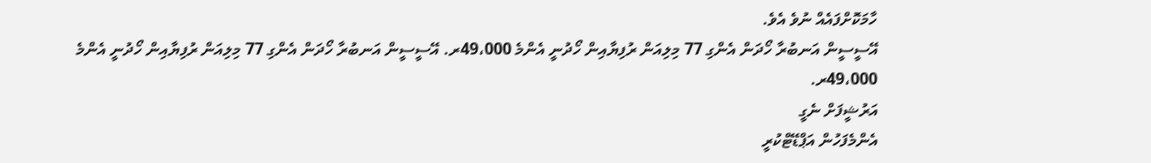ހާމަކޮށްފައެއް ނުވެ އެވެ.
އޭސީސީން އަނބުރާ ހޯދަން އެންގި 77 މިލިއަން ރުފިޔާއިން ހޯދުނީ އެންމެ 49،000ރ. އޭސީސީން އަނބުރާ ހޯދަން އެންގި 77 މިލިއަން ރުފިޔާއިން ހޯދުނީ އެންމެ 49،000ރ.
އަރުޝީފަށް ނެގީ
އެންމެފަހުން އަޕްޑޭޓްކުރީ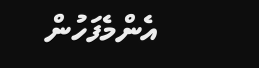އެންމެފަހުން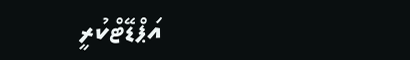އަޕްޑޭޓްކުރީ